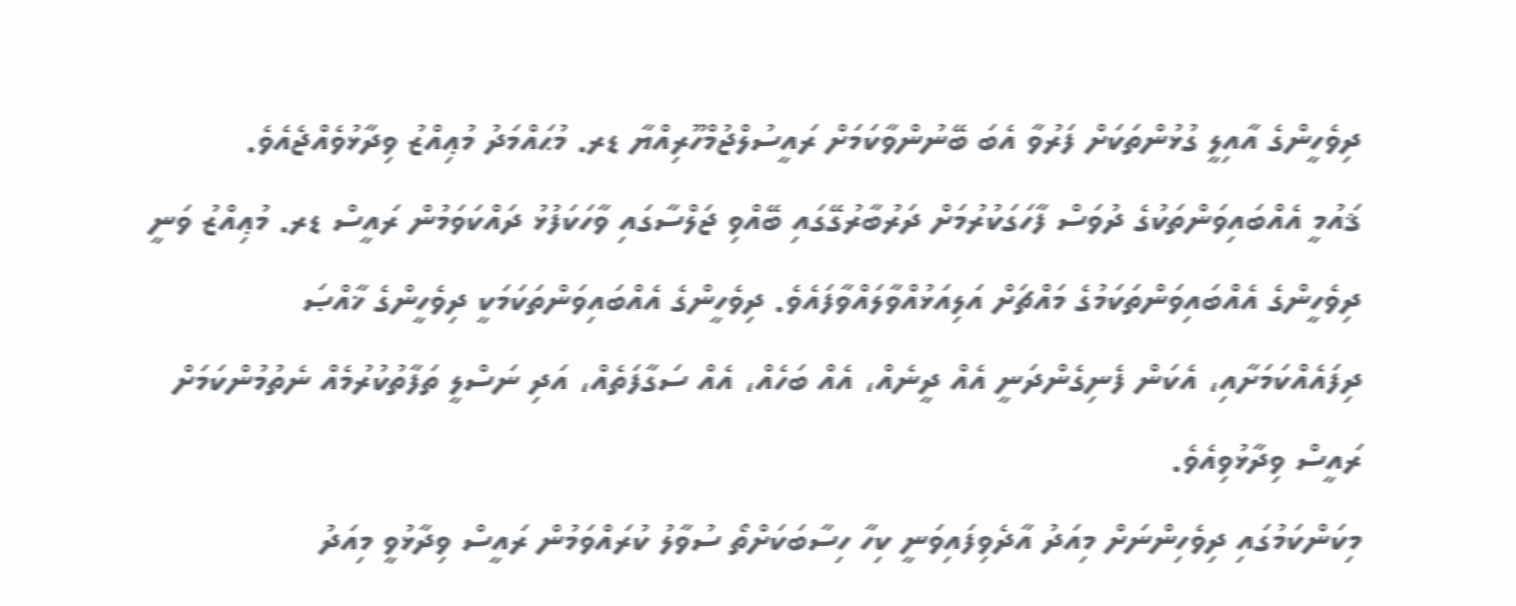ދިވެހީންގެ އާއިލީ ގުޅުންތަކަށް ފަރުވާ އެބަ ބޭނުންވާކަމަށް ރައީސުލްޖުމްހޫރިއްޔާ ޑރ. މުޙައްމަދު މުޢިއްޒު ވިދާޅުވެއްޖެއެވެ.
ޤައުމީ އެއްބައިވަންތަކުގެ ދުވަސް ފާހަގަކުރުމަށް ދަރުބާރުގޭގައި ބޭއްވި ޖަލްސާގައި ވާހަކަފުޅު ދައްކަވަމުން ރައީސް ޑރ. މުޢިއްޒު ވަނީ ދިވެހީންގެ އެއްބައިވަންތަކަމުގެ މައްޗަށް އަލިއަޅުއްވާލައްވާފައެވެ. ދިވެހީންގެ އެއްބައިވަންތަކަމަކީ ދިވެހީންގެ ޚާއްޞަ ދިފައެއްކަމަށާއި، އެކަން ފެނިގެންދަނީ އެއް ދީނެއް، އެއް ބަހެއް، އެއް ސަގާފަތެއް، އަދި ނަސްލީ ތަފާތުކުރުމެއް ނެތުމުންކަމަށް ރައީސް ވިދާޅުވިއެވެ.
މިކަންކަމުގައި ދިވެހިންނަށް މިއަދު އާދެވިފައިވަނީ ކިހާ ހިސާބަކަށްތޯ ސުވާލު ކުރައްވަމުން ރައީސް ވިދާޅުވީ މިއަދު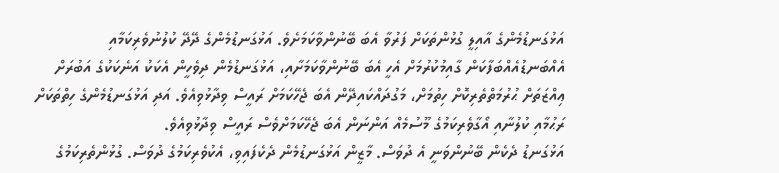އަޅުގަނޑުމެންގެ އާއިލީ ގުޅުންތަކަށް ފަރުވާ އެބަ ބޭނުންވާކަމަށެވެ. އަޅުގަނޑުމެންގެ ދޭދޭ ކުލުނުވެރިކަމާއި އެއްބަނޑުއެއްބަފާކަން ގާއިމުކުރުމަށް އެހީ އެބަ ބޭނުންވާކަމަށާއި، އަޅުގަނޑުމެން ދިވެހީން އެކަކު އަނެކަކުގެ އަބުރަށް ޢިއްޒަތަށް ޙުރުމަތްތެރިކޮށް ހިތުމަށް، މަގުދައްކައިދޭން އެބަ ޖެހޭކަމަށް ރައީސް ވިދާޅުވިއެވެ. އަދި އަޅުގަނޑުމެންގެ ހިތްތަކަށް ރަޙުމާއި ކުލުނާއި އޯގާވެރިކަމުގެ މޫސުމެއް އަންނަން އެބަ ޖެހޭކަމަށްވެސް ރައީސް ވިދާޅުވިއެވެ.
އަޅުގަނޑު ދެކެން ބޭނުންވަނީ އެ ދުވަސް. މާޒީން އަޅުގަނޑުމެން ދެކެފައިވި، އެކުވެރިކަމުގެ ދުވަސް. ގުޅުންތެރިކަމުގެ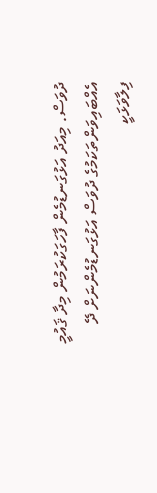ދުވަސް. މިއަދު އަޅުގަނޑުމެން ފާހަގަކުރަމުން މިދާ ޤައުމީ އެއްބައިވަންތަކަމުގެ ދުވަސް އަޅުގަނޑުމެންނަށް ދޭ ފިލާވަޅަކީ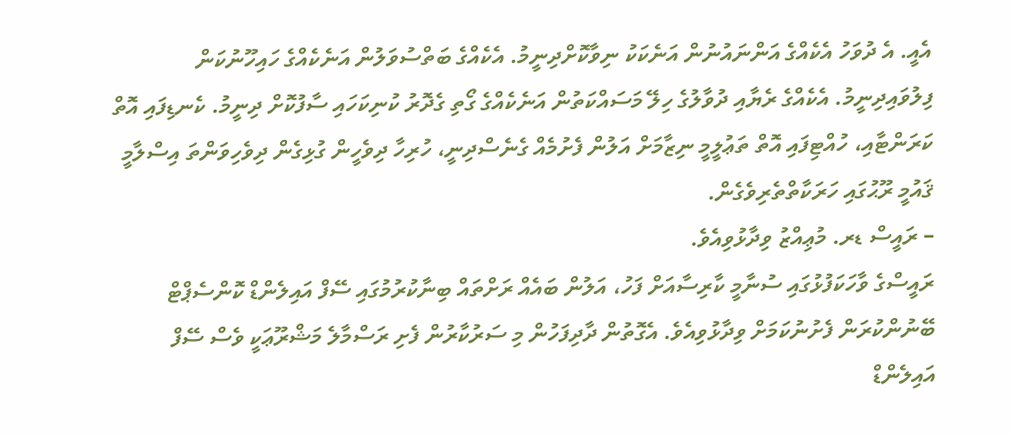އެއީ. އެ ދުވަހު އެކެއްގެ އަންނައުނުން އަނެކަކު ނިވާކޮށްދިނީމު. އެކެއްގެ ބަތްސުވަލުން އަނެކެއްގެ ހައިހޫނުކަން ފިލުވައިދިނީމު. އެކެއްގެ ރެޔާއި ދުވާލުގެ ހިލޭ މަސައްކަތުން އަނެކެއްގެ ގޯތި ގެދޮރު ކުނިކަހައި ސާފުކޮށް ދިނީމު. ކެނޑިފައި އޮތް ކަރަންޓާއި، ހުއްޓިފައި އޮތް ތަޢުލީމީ ނިޒާމަށް އަލުން ފެށުމެއް ގެނެސްދިނީ، ހުރިހާ ދިވެހީން ގުޅިގެން ދިވެހިވަންތަ އިސްލާމީ ޤައުމީ ރޫޙުގައި ހަރަކާތްތެރިވެގެން.
– ރައީސް ޑރ. މުޢިއްޒު ވިދާޅުވިއެވެ.
ރައީސްގެ ވާހަކަފުޅުގައި ސުނާމީ ކާރިސާއަށް ފަހު، އަލުން ބައެއް ރަށްތައް ބިނާކުރުމުގައި ސޭފް އައިލެންޑް ކޮންސެޕްޓް ބޭނުންކުރަން ފެށުނުކަމަށް ވިދާޅުވިއެވެ. އެގޮތުން ދާދިފަހުން މި ސަރުކާރުން ފެށި ރަސްމާލެ މަޝްރޫޢަކީ ވެސް ސޭފް އައިލެންޑް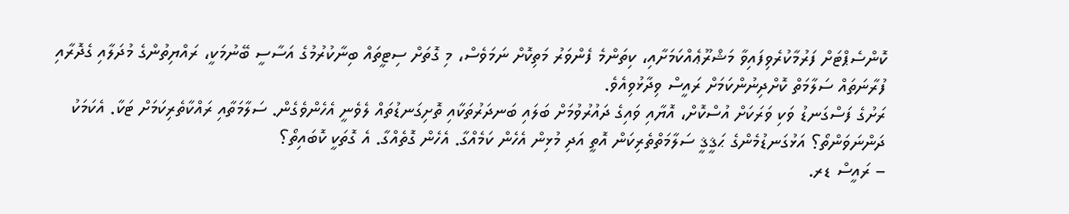ކޮންސެޕްޓަށް ފަރުމާކުރެވިފައިވާ މަޝްރޫޢެއްކަމަށާއި، ކިތަންމެ ފެންވަރު މަތިކޮށް ނަމަވެސް، މި ގޮތަށް ސިޓީތައް ބިނާކުރުމުގެ އަސާސީ ބޭނުމަކީ، ރައްޔިތުންގެ މުދަލާއި ގެދޮރާއި ފުރާނަތައް ސަލާމަތް ކޮށްދިނުންކަމަށް ރައީސް ވިދާޅުވިއެވެ.
ރަށުގެ ފަސްގަނޑު ވަކި ވަރަކަށް އުސްކޮށް، އޮޔާއި ވައިގެ ދައުރުވުމަށް ބަލައި ބަނދަރުތަކާއި ތޮށިގަނޑުތައް ލެވެނީ އެހެންވެގެން. ސަލާމަތާއި ރައްކާތެރިކަމަށް ޓަކާ. އެކަމަކު ދަންނަވަންތޯ؟ އަޅުގަނޑުމެންގެ ޙަޤީޤީ ސަލާމަތްތެރިކަން އޮތީ އަދި މުޅިން އެހެން ކަމެއްގާ. އެހެން ގޮތެއްގާ. އެ ގޮތަކީ ކޮބައިތޯ؟
– ރައީސް ޑރ.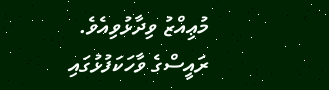މުޢިއްޒު ވިދާޅުވިއެވެ.
ރައީސްގެ ވާހަކަފުޅުގައި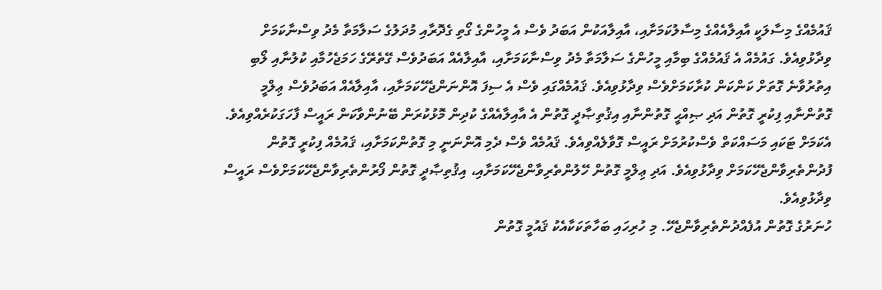ޤައުމެއްގެ މިސާލަކީ އާއިލާއެއްގެ މިސާލުކަމަށާއި، އާއިލާއަކުން އަބަދު ވެސް އެ މީހުންގެ ގޯތި ގެދޮރާއި މުދަލުގެ ސަލާމަތާ މެދު ވިސްނާކަމަށް ވިދާޅުވިއެވެ. ގައުމެއް އެ ޤައުމެއްގެ ބިމާއި މީހުންގެ ސަލާމަތާ މެދު ވިސްނާކަމަށާއި، އާއިލާއެއް އަބަދުވެސް ގޭތެރޭގެ ހަމަޖެހުމާއި ކުލުނާއި ލޯބި އިތުރުވާނެ ގޮތަށް ކަންކަން ކުރާކަމަށްވެސް ވިދާޅުވިއެވެ. ޤައުމެއްގައި ވެސް އެ ސިފަ އޮންނަންޖެހޭކަމަށާއި، އާއިލާއެއް އަބަދުވެސް ޢިލްމީ ގޮތުންނާއި ފިކުރީ ގޮތުން އަދި ޞިއްޙީ ގޮތުންނާއި އިޤުތިޞާދީ ގޮތުން އެ އާއިލާއެއްގެ ކުދިން މޮޅުކުރަން ބޭނުންވާކަން ރައީސް ފާހަގަކުރެއްވިއެވެ.
އެކަމަށް ޓަކައި މަސައްކަތް ވެސްކުރުމަށް ރައީސް ގޮވާލެއްވިއެވެ. ޤައުމެއް ވެސް ދެމި އޮންނަނީ މި ގޮތުންކަމަށާއި، ޤައުމެއް ފިކުރީ ގޮތުން ފުދުންތެރިވާންޖެހޭކަމަށް ވިދާޅުވިއެވެ. އަދި ޢިލްމީ ގޮތުން ހޭލުންތެރިވާންޖެހޭކަމަށާއި، އިޤުތިޞާދީ ގޮތުން ފޯރުންތެރިވާންޖެހޭކަމަށްވެސް ރައީސް ވިދާޅުވިއެވެ.
ހުނަރުގެ ގޮތުން އުފެއްދުންތެރިވާންޖެހޭ. މި ހުރިހައި ބަހާތަކަކާއެކު ޤައުމީ ގޮތުން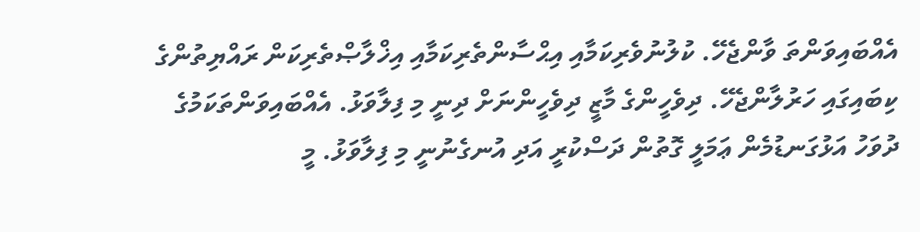އެއްބައިވަންތަ ވާންޖެހޭ. ކުލުނުވެރިކަމާއި އިޙްސާންތެރިކަމާއި އިޚްލާޞްތެރިކަން ރައްޔިތުންގެ ކިބައިގައި ހަރުލާންޖެހޭ. ދިވެހީންގެ މާޒީ ދިވެހީންނަށް ދިނީ މި ފިލާވަޅު. އެއްބައިވަންތަކަމުގެ ދުވަހު އަޅުގަނޑުމެން ޢަމަލީ ގޮތުން ދަސްކުރީ އަދި އުނގެނުނީ މި ފިލާވަޅު. މީ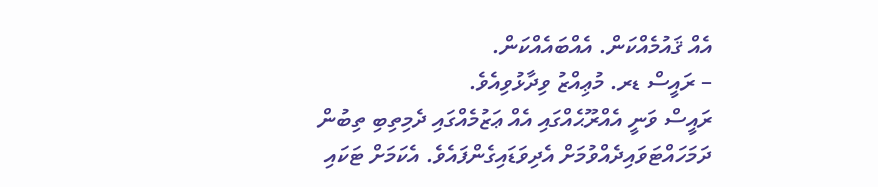އެއް ޤައުމެއްކަން. އެއްބައެއްކަން.
– ރައީސް ޑރ. މުޢިއްޒު ވިދާޅުވިއެވެ.
ރައީސް ވަނީ އެއްރޫޙެއްގައި އެއް ޢަޒުމެއްގައި ދެމިތިބި ތިބުން ދަމަހައްޓަވައިދެއްވުމަށް އެދިވަޑައިގެންފައެވެ. އެކަމަށް ޓަކައި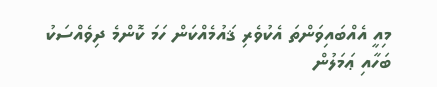މިއީ އެއްބައިވަންތަ އެކުވެރި ޤައުމެއްކަން ހަމަ ކޮންމެ ދިވެއްސަކު ބަހާއި ޢަމަލުން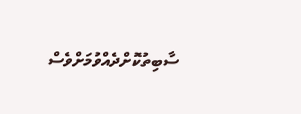ސާބިތުކޮށްދެއްވުމަށްވެސް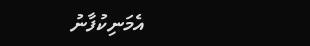އެމަނިކުފާނު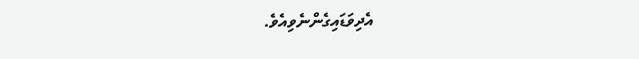އެދިވަޑައިގެންނެވިއެވެ.